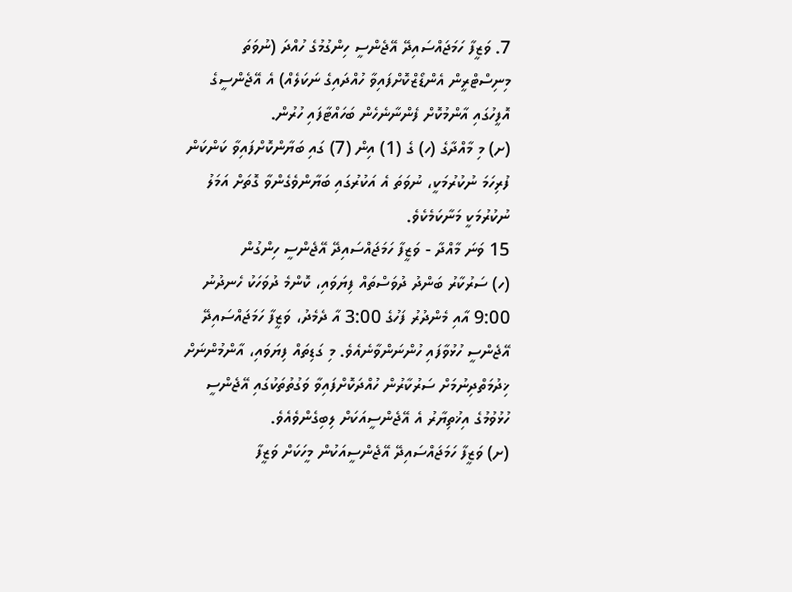7. ވަޒީފާ ހަމަޖައްސައިދޭ އޭޖެންސީ ހިންގުމުގެ ހުއްދަ (ނުވަތަ މިނިސްޓްރީން އެންޑޯޒްކޮށްފައިވާ ހުއްދައިގެ ނަކަލެއް) އެ އޭޖެންސީގެ އޮފީހުގައި އާންމުކޮށް ފެންނާނެހެން ބަހައްޓާފައި ހުރުން.
(ށ) މި މާއްދާގެ (ހ) ގެ (1) އިން (7) ގައި ބަޔާންކޮށްފައިވާ ކަންކަން ފުރިހަމަ ނުކުރުމަކީ، ނުވަތަ އެ އަކުރުގައި ބަޔާންވެގެންވާ ގޮތަށް އަމަލު ނުކުރުމަކީ މަނާކަމެކެވެ.
15 ވަނަ މާއްދާ - ވަޒީފާ ހަމަޖައްސައިދޭ އޭޖެންސީ ހިންގުން
(ހ) ސަރުކާރު ބަންދު ދުވަސްތައް ފިޔަވައި، ކޮންމެ ދުވަހަކު ހެނދުނު 9:00 އާއި މެންދުރު ފަހުގެ 3:00 އާ ދެމެދު، ވަޒީފާ ހަމަޖައްސައިދޭ އޭޖެންސީ ހުޅުވާފައި ހުންނަންވާނެއެވެ. މި ގަޑިތައް ފިޔަވައި، އާންމުންނަށް ޚިދުމަތްދިނުމަށް ސަރުކާރުން ހުއްދަކޮށްފައިވާ ވަގުތުތަކުގައި އޭޖެންސީ ހުޅުވުމުގެ އިޚުތިޔާރު އެ އޭޖެންސީއަކަށް ލިބިގެންވެއެވެ.
(ށ) ވަޒީފާ ހަމަޖައްސައިދޭ އޭޖެންސީއަކުން މީހަކަށް ވަޒީފާ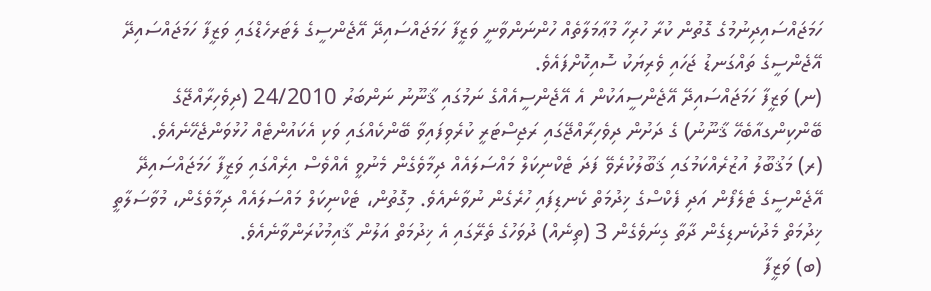ހަމަޖައްސައިދިނުމުގެ ގޮތުން ކުރާ ހުރިހާ މުޢާމަލާތެއް ހުންނަންވާނީ ވަޒީފާ ހަމަޖައްސައިދޭ އޭޖެންސީގެ ލެޓަރހެޑްގައި ވަޒީފާ ހަމަޖައްސައިދޭ އޭޖެންސީގެ ތައްގަނޑު ޖަހައި ވެރިޔަކު ސޮއިކޮށްފައެވެ.
(ނ) ވަޒީފާ ހަމަޖައްސައިދޭ އޭޖެންސީއަކުން އެ އޭޖެންސީއެއްގެ ނަމުގައި ޤާނޫނު ނަންބަރު 24/2010 (ދިވެހިރާއްޖޭގެ ބޭންކިންގއާބެހޭ ޤާނޫނު) ގެ ދަށުން ދިވެހިރާއްޖޭގައި ރަޖިސްޓަރީ ކުރެވިފައިވާ ބޭންކެއްގައި ވަކި އެކައުންޓެއް ހުޅުވަންޖެހޭނެއެވެ.
(ރ) މަޤުބޫލު އުޒުރެއްކަމުގައި ޤަބޫލުކުރެވޭ ފަދަ ޓެކްނިކަލް މައްސަލައެއް ދިމާވެގެން މެނުވީ އެއްވެސް އިރެއްގައި ވަޒީފާ ހަމަޖައްސައިދޭ އޭޖެންސީގެ ޓެލެފޯން އަދި ފެކްސްގެ ޚިދުމަތް ކެނޑިފައި ހުރެގެން ނުވާނެއެވެ. މިގޮތުން، ޓެކްނިކަލް މައްސަލައެއް ދިމާވެގެން، މުވާސަލާތީ ޚިދުމަތް މެދުކެނޑިގެން ދާތާ ގިނަވެގެން 3 (ތިނެއް) ދުވަހުގެ ތެރޭގައި އެ ޚިދުމަތް އަލުން ޤާއިމުކުރަންވާނެއެވެ.
(ބ) ވަޒީފާ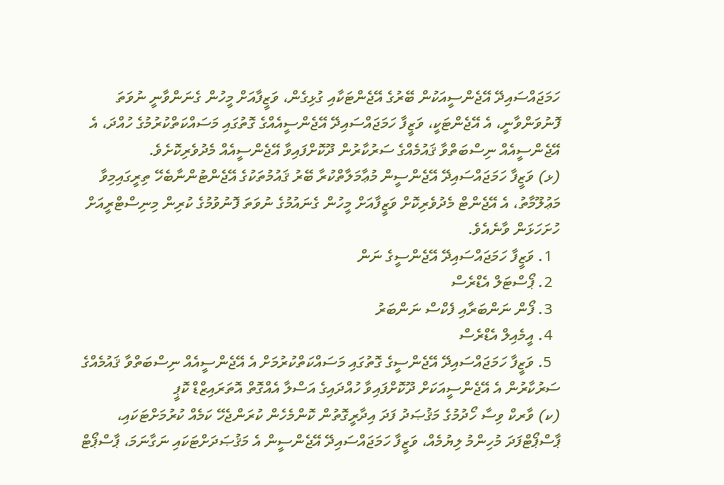ހަމަޖައްސައިދޭ އޭޖެންސީއަކުން ބޭރުގެ އޭޖެންޓަކާއި ގުޅިގެން، ވަޒީފާއަށް މީހުން ގެނަންވާނީ ނުވަތަ ފޮނުވަންވާނީ، އެ އޭޖެންޓަކީ، ވަޒީފާ ހަމަޖައްސައިދޭ އޭޖެންސީއެއްގެ ގޮތުގައި މަސައްކަތްކުރުމުގެ ހުއްދަ، އެ އޭޖެންސީއެއް ނިސްބަތްވާ ޤައުމެއްގެ ސަރުކާރުން ދޫކޮށްފައިވާ އޭޖެންސީއެއް މެދުވެރިކޮށެވެ.
(ޅ) ވަޒީފާ ހަމަޖައްސައިދޭ އޭޖެންސީން މުޢާމަލާތްކުރާ ބޭރު ޤައުމުތަކުގެ އޭޖެންޓުންނާބެހޭ ތިރީގައިމިވާ މަޢުލޫމާތު، އެ އޭޖެންޓް މެދުވެރިކޮށް ވަޒީފާއަށް މީހުން ގެނައުމުގެ ނުވަތަ ފޮނުވުމުގެ ކުރިން މިނިސްޓްރީއަށް ހުށަހަޅަން ވާނެއެވެ.
  1. ވަޒީފާ ހަމަޖައްސައިދޭ އޭޖެންސީގެ ނަން
  2. ޕޯސްޓަލް އެޑްރެސް
  3. ފޯން ނަންބަރާއި ފެކްސް ނަންބަރު
  4. އީމެއިލް އެޑްރެސް
  5. ވަޒީފާ ހަމަޖައްސައިދޭ އޭޖެންސީގެ ގޮތުގައި މަސައްކަތްކުރުމަށް އެ އޭޖެންސީއެއް ނިސްބަތްވާ ޤައުމެއްގެ ސަރުކާރުން އެ އޭޖެންސީއަކަށް ދޫކޮށްފައިވާ ހުއްދައިގެ އަސްލާ އެއްގޮތް އޮތަރައިޒްޑް ކޮޕީ
(ކ) ވާރކް ވިސާ ހޯދުމުގެ މަޤުޞަދު ފަދަ އިދާރީގޮތުން ކޮންމެހެން ކުރަންޖެހޭ ކަމެއް ކުރުމަށްޓަކައި، ޕާސްޕޯޓްފަދަ މުހިންމު ލިޔުމެއް، ވަޒީފާ ހަމަޖައްސައިދޭ އޭޖެންސީން އެ މަޤުޞަދަށްޓަކައި ނަގާނަމަ، ޕާސްޕޯޓް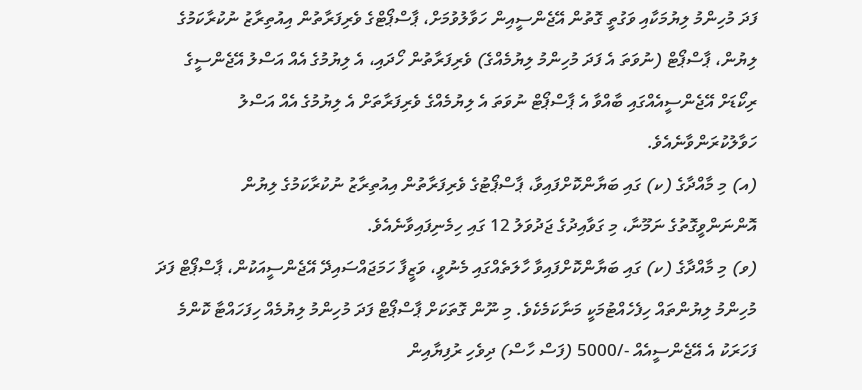ފަދަ މުހިންމު ލިޔުމަކާއި ވަގުތީ ގޮތުން އޭޖެންސީއިން ހަވާލުވުމަށް، ޕާސްޕޯޓްގެ ވެރިފަރާތުން އިއުތިރާޒު ނުކުރާކަމުގެ ލިޔުން، ޕާސްޕޯޓް (ނުވަތަ އެ ފަދަ މުހިންމު ލިޔުމެއްގެ) ވެރިފަރާތުން ހޯދައި، އެ ލިޔުމުގެ އެއް އަސްލު އޭޖެންސީގެ ރިކޯޑަށް އޭޖެންސީއެއްގައި ބާއްވާ އެ ޕާސްޕޯޓް ނުވަތަ އެ ލިޔުމެއްގެ ވެރިފަރާތަށް އެ ލިޔުމުގެ އެއް އަސްލު ހަވާލުކުރަންވާނެއެވެ.
(އ) މި މާއްދާގެ (ކ) ގައި ބަޔާންކޮށްފައިވާ، ޕާސްޕޯޓުގެ ވެރިފަރާތުން އިއުތިރާޒު ނުކުރާކަމުގެ ލިޔުން އޮންނަންވީގޮތުގެ ނަމޫނާ، މި ގަވާއިދުގެ ޖަދުވަލު 12 ގައި ހިމެނިފައިވާނެއެވެ.
(ވ) މި މާއްދާގެ (ކ) ގައި ބަޔާންކޮށްފައިވާ ހާލަތެއްގައި މެނުވީ، ވަޒީފާ ހަމަޖައްސައިދޭ އޭޖެންސީއަކުން، ޕާސްޕޯޓް ފަދަ މުހިންމު ލިޔުންތައް ހިފެހެއްޓުމަކީ މަނާކަމެކެވެ. މި ނޫން ގޮތަކަށް ޕާސްޕޯޓް ފަދަ މުހިންމު ލިޔުމެއް ހިފަހައްޓާ ކޮންމެ ފަހަރަކު އެ އޭޖެންސީއެއް -/5000 (ފަސް ހާސް) ދިވެހި ރުފިޔާއިން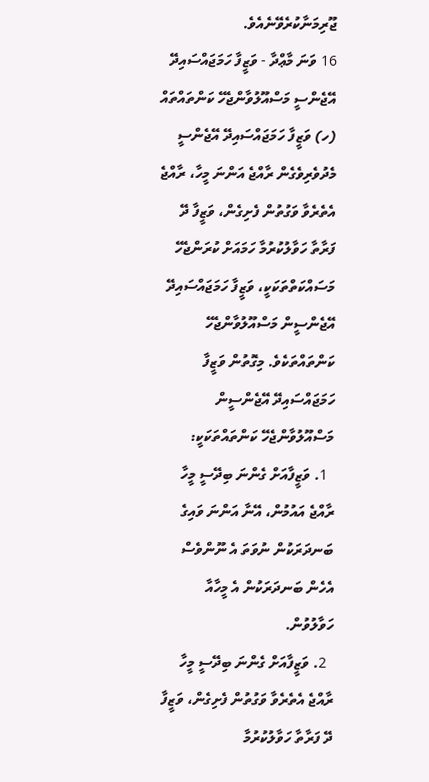ޖޫރިމަނާކުރެވޭނެއެވެ.
16 ވަނަ މާޢްދާ - ވަޒީފާ ހަމަޖައްސައިދޭ އޭޖެންސީ މަސްއޫލުވާންޖެހޭ ކަންތައްތައް
(ހ) ވަޒީފާ ހަމަޖައްސައިދޭ އޭޖެންސީ މެދުވެރިވެގެން ރާއްޖެ އަންނަ މީހާ، ރާއްޖެ އެތެރެވާ ވަގުތުން ފެށިގެން، ވަޒީފާ ދޭ ފަރާތާ ހަވާލުކުރުމާ ހަމައަށް ކުރަންޖެހޭ މަސައްކަތްތަކަކީ، ވަޒީފާ ހަމަޖައްސައިދޭ އޭޖެންސީން މަސްއޫލުވާންޖެހޭ ކަންތައްތަކެވެ. މިގޮތުން ވަޒީފާ ހަމަޖައްސައިދޭ އޭޖެންސީން މަސްއޫލުވާންޖެހޭ ކަންތައްތަކަކީ:
  1. ވަޒީފާއަށް ގެންނަ ބިދޭސީ މީހާ ރާއްޖެ އައުމުން، އޭނާ އަންނަ ވައިގެ ބަނދަރަކުން ނުވަތަ އެ ނޫންވެސް އެހެން ބަނދަރަކުން އެ މީހާއާ ހަވާލުވުން.
  2. ވަޒީފާއަށް ގެންނަ ބިދޭސީ މީހާ ރާއްޖެ އެތެރެވާ ވަގުތުން ފެށިގެން، ވަޒީފާ ދޭ ފަރާތާ ހަވާލުކުރުމާ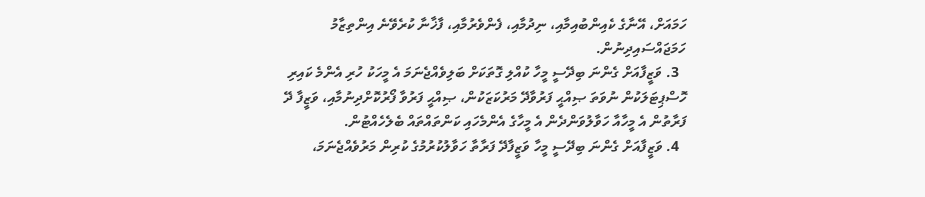ހަމައަށް، އޭނާގެ ކެއިންބުއިމާއި، ނިދުމާއި، ފެންވެރުމާއި، ފާޚާނާ ކުރެވޭނެ އިންތިޒާމު ހަމަޖައްސައިދިނުން.
  3. ވަޒީފާއަށް ގެންނަ ބިދޭސީ މީހާ ކުއްލި ގޮތަކަށް ބަލިވެއްޖެނަމަ އެ މީހަކު ހުރި އެންމެ ކައިރި ހޮސްޕިޓަލަކުން ނުވަތަ ޞިއްޙީ ފަރުވާދޭ މަރުކަޒަކުން، ޞިއްޙީ ފަރުވާ ފޯރުކޮށްދިނުމާއި، ވަޒީފާ ދޭ ފަރާތުން އެ މީހާއާ ހަވާލުވަންދެން އެ މީހާގެ އެންމެހައި ކަންތައްތައް ބެލެހެއްޓުން.
  4. ވަޒީފާއަށް ގެންނަ ބިދޭސީ މީހާ ވަޒީފާދޭ ފަރާތާ ހަވާލުކުރުމުގެ ކުރިން މަރުވެއްޖެނަމަ،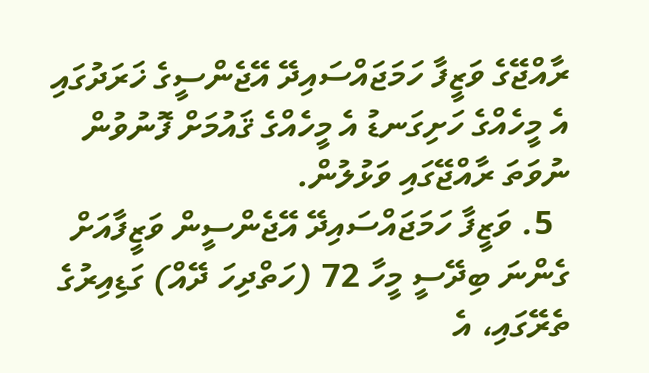ރާއްޖޭގެ ވަޒީފާ ހަމަޖައްސައިދޭ އޭޖެންސީގެ ޚަރަދުގައި އެ މީހެއްގެ ހަށިގަނޑު އެ މީހެއްގެ ޤައުމަށް ފޮނުވުން ނުވަތަ ރާއްޖޭގައި ވަޅުލުން.
  5. ވަޒީފާ ހަމަޖައްސައިދޭ އޭޖެންސީން ވަޒީފާއަށް ގެންނަ ބިދޭސީ މީހާ 72 (ހަތްދިހަ ދޭއް) ގަޑިއިރުގެ ތެރޭގައި، އެ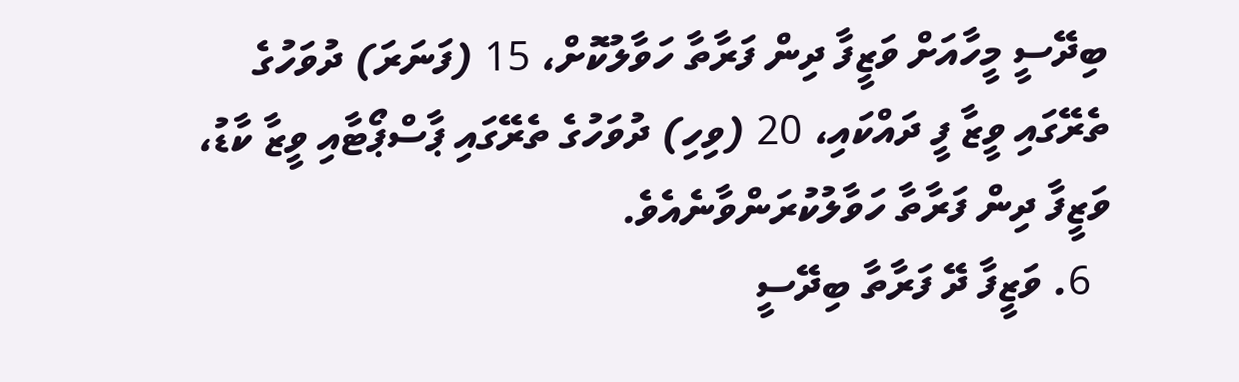ބިދޭސީ މީހާއަށް ވަޒީފާ ދިން ފަރާތާ ހަވާލުކޮށް، 15 (ފަނަރަ) ދުވަހުގެ ތެރޭގައި ވީޒާ ފީ ދައްކައި، 20 (ވިހި) ދުވަހުގެ ތެރޭގައި ޕާސްޕޯޓާއި ވީޒާ ކާޑު، ވަޒީފާ ދިން ފަރާތާ ހަވާލުކުރަންވާނެއެވެ.
  6. ވަޒީފާ ދޭ ފަރާތާ ބިދޭސީ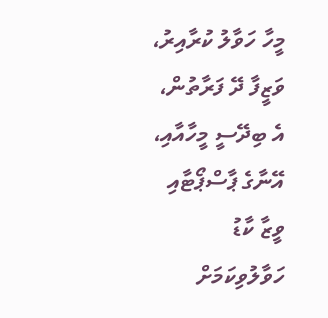މީހާ ހަވާލު ކުރާއިރު، ވަޒީފާ ދޭ ފަރާތުން، އެ ބިދޭސީ މީހާއާއި، އޭނާގެ ޕާސްޕޯޓާއި ވީޒާ ކާޑު ހަވާލުވިކަމަށް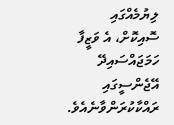ލިޔުމެއްގައި ސޮއިކޮށް، އެ ވަޒީފާ ހަމަޖައްސައިދޭ އޭޖެންސީގައި ރައްކާކުރަންވާނެއެވެ.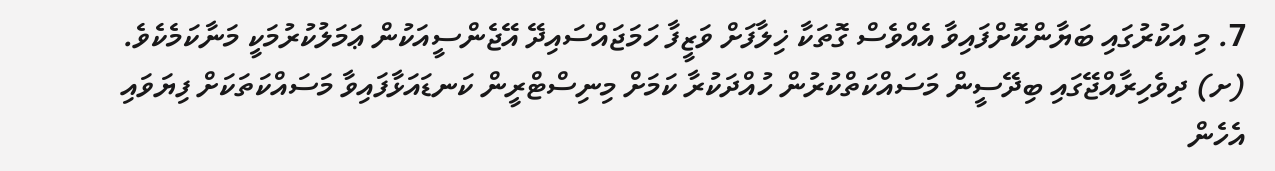7. މި އަކުރުގައި ބަޔާންކޮށްފައިވާ އެއްވެސް ގޮތަކާ ޚިލާފަށް ވަޒީފާ ހަމަޖައްސައިދޭ އޭޖެންސީއަކުން ޢަމަލުކުރުމަކީ މަނާކަމެކެވެ.
(ށ) ދިވެހިރާއްޖޭގައި ބިދޭސީން މަސައްކަތްކުރުން ހުއްދަކުރާ ކަމަށް މިނިސްޓްރީން ކަނޑައަޅާފައިވާ މަސައްކަތަކަށް ފިޔަވައި އެހެން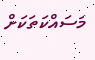މަސައްކަތަކަށް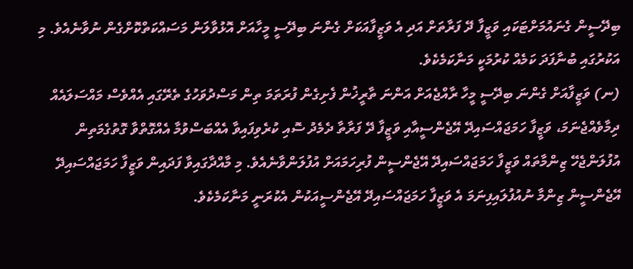ބިދޭސީން ގެނައުމަށްޓަކައި ވަޒީފާ ދޭ ފަރާތަށް އަދި އެ ވަޒީފާއަކަށް ގެންނަ ބިދޭސީ މީހާއަށް އޮޅުވާލަން މަސައްކަތްކޮށްގެން ނުވާނެއެވެ. މި އަކުރުގައި ބުނާފަދަ ކަމެއް ކުރުމަކީ މަނާކަމެކެވެ.
(ނ) ވަޒީފާއަށް ގެންނަ ބިދޭސީ މީހާ ރާއްޖެއަށް އަންނަ ތާރީޚުން ފެށިގެން ފުރަތަމަ ތިން މަސްދުވަހުގެ ތެރޭގައި އެއްވެސް މައްސަލައެއް ދިމާވެއްޖެނަމަ، ވަޒީފާ ހަމަޖައްސައިދޭ އޭޖެންސީއާއި ވަޒީފާ ދޭ ފަރާތާ ދެމެދު ސޮއި ކުރެވިފައިވާ އެއްބަސްވުމާ އެއްގޮތްވާ ގޮތުގެމަތިން އުފުލަންޖެހޭ ޒިންމާތައް ވަޒީފާ ހަމަޖައްސައިދޭ އޭޖެންސީން ފުރިހަމައަށް އުފުލަންވާނެއެވެ. މި މާއްދާގައިވާ ފަދައިން ވަޒީފާ ހަމަޖައްސައިދޭ އޭޖެންސީން ޒިންމާ ނުއުފުލައިފިނަމަ އެ ވަޒީފާ ހަމަޖައްސައިދޭ އޭޖެންސީއަކުން އެކުރަނީ މަނާކަމެކެވެ.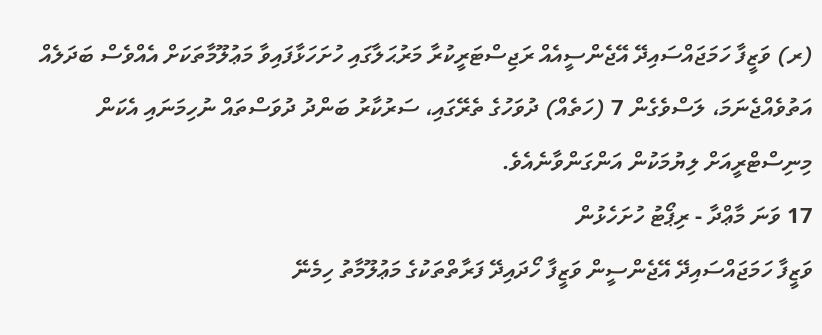(ރ) ވަޒީފާ ހަމަޖައްސައިދޭ އޭޖެންސީއެއް ރަޖިސްޓަރީކުރާ މަރުޙަލާގައި ހުށަހަޅާފައިވާ މަޢުލޫމާތަކަށް އެއްވެސް ބަދަލެއް އަތުވެއްޖެނަމަ، ލަސްވެގެން 7 (ހަތެއް) ދުވަހުގެ ތެރޭގައި، ސަރުކާރު ބަންދު ދުވަސްތައް ނުހިމަނައި އެކަން މިނިސްޓްރީއަށް ލިޔުމަކުން އަންގަންވާނެއެވެ.
17 ވަނަ މާޢްދާ - ރިޕޯޓު ހުށަހެޅުން
ވަޒީފާ ހަމަޖައްސައިދޭ އޭޖެންސީން ވަޒީފާ ހޯދައިދޭ ފަރާތްތަކުގެ މަޢުލޫމާތު ހިމެނޭ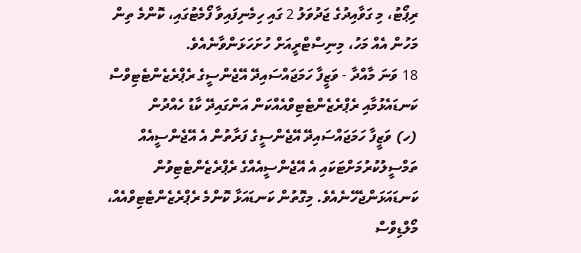ރިޕޯޓު، މި ގަވާއިދުގެ ޖަދުވަލު 2 ގައި ހިމެނިފައިވާ ފޯމެޓުގައި، ކޮންމެ ތިން މަހުން އެއް މަހު، މިނިސްޓްރީއަށް ހުށަހަޅަންވާނެއެވެ.
18 ވަނަ މާއްދާ - ވަޒީފާ ހަމަޖައްސައިދޭ އޭޖެންސީގެ ރެޕްރެޒެންޓެޓިވްސް ކަނޑައެޅުމާއި ރެޕްރެޒެންޓެޓިވްއެއްކަން އަންގައިދޭ ކާޑު ހެއްދުން
(ހ) ވަޒީފާ ހަމަޖައްސައިދޭ އޭޖެންސީގެ ފަރާތުން އެ އޭޖެންސީއެއް ތަމްސީލުކުރުމަށްޓަކައި އެ އޭޖެންސީއެއްގެ ރެޕްރެޒެންޓެޓިވުން ކަނޑައަޅަންޖެހޭނެއެވެ. މިގޮތުން ކަނޑައަޅާ ކޮންމެ ރެޕްރެޒެންޓެޓިވްއެއް، މޯލްޑިވްސް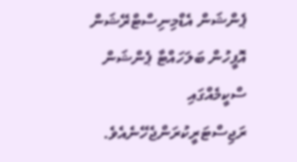ޕެންޝަން އެޑްމިނިސްޓްރޭޝަން އޮފީހުން ބަލަހައްޓާ ޕެންޝަން ސްކީމެއްގައި ރަޖިސްޓަރީކުރަންޖެހޭނެއެވެ.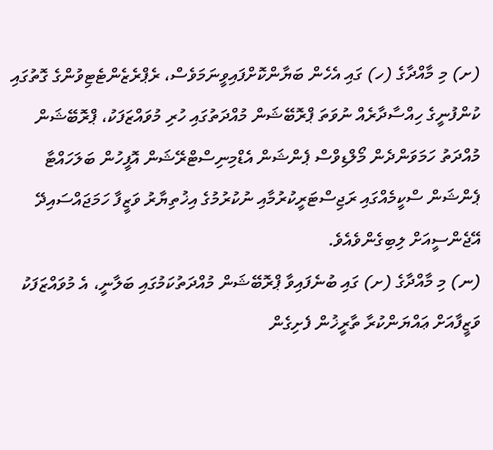(ށ) މި މާއްދާގެ (ހ) ގައި އެހެން ބަޔާންކޮށްފައިވީނަމަވެސް، ރެޕްރެޒެންޓެޓިވުންގެ ގޮތުގައި ކުންފުނީގެ ހިއްސާދާރެއް ނުވަތަ ޕްރޮބޭޝަން މުއްދަތުގައި ހުރި މުވައްޒަފަކު، ޕްރޮބޭޝަން މުއްދަތު ހަމަވަންދެން މޯލްޑިވްސް ޕެންޝަން އެޑްމިނިސްޓްރޭޝަން އޮފީހުން ބަލަހައްޓާ ޕެންޝަން ސްކީމެއްގައި ރަޖިސްޓަރީކުރުމާއި ނުކުރުމުގެ އިޚުތިޔާރު ވަޒީފާ ހަމަޖައްސައިދޭ އޭޖެންސީއަށް ލިބިގެންވެއެވެ.
(ނ) މި މާއްދާގެ (ށ) ގައި ބުނެފައިވާ ޕްރޮބޭޝަން މުއްދަތުކަމުގައި ބަލާނީ، އެ މުވައްޒަފަކު ވަޒީފާއަށް ޢައްޔަންކުރާ ތާރީޚުން ފެށިގެން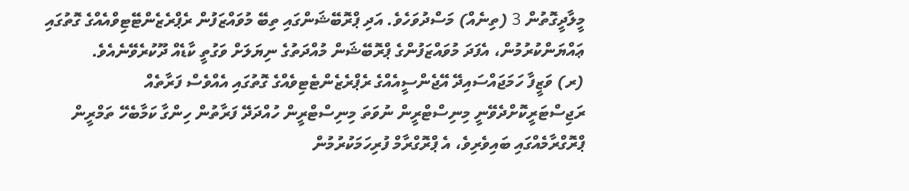މީލާދީގޮތުން 3 (ތިނެއް) މަސްދުވަހެވެ. އަދި ޕްރޮބޭޝަންގައި ތިބޭ މުވައްޒަފުން ރެޕްރެޒެންޓޭޓިވްއެއްގެ ގޮތުގައި ޢައްޔަންކުރުމުން، އެފަދަ މުވައްޒަފުންގެ ޕްރޮބޭޝަން މުއްދަތުގެ ނިޔަލަށް ވަގުތީ ކާޑެއް ދޫކުރެވޭނެއެވެ.
(ރ) ވަޒީފާ ހަމަޖައްސައިދޭ އޭޖެންސީއެއްގެ ރެޕްރެޒެންޓެޓިވެއްގެ ގޮތުގައި އެއްވެސް ފަރާތެއް ރަޖިސްޓަރީކޮށްދެވޭނީ މިނިސްޓްރީން ނުވަތަ މިނިސްޓްރީން ހުއްދަދޭ ފަރާތުން ހިންގާ ކަމާބެހޭ ތަމްރީން ޕްރޮގްރާމެއްގައި ބައިވެރިވެ، އެ ޕްރޮގްރާމް ފުރިހަމަކުރުމުން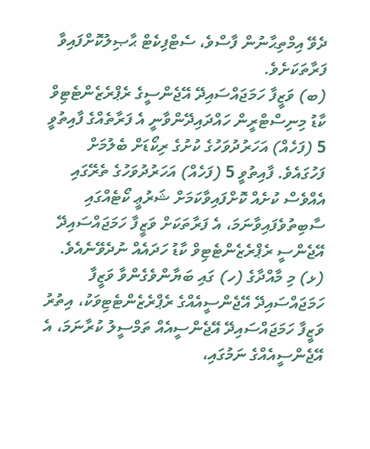ދެވޭ އިމްތިޙާނުން ފާސްވެ، ސެޓްފިކެޓް ޙާޞިލުކޮށްފައިވާ ފަރާތަކަށެވެ.
(ބ) ވަޒީފާ ހަމަޖައްސައިދޭ އޭޖެންސީގެ ރެޕްރެޒެންޓެޓިވް ކާޑު މިނިސްޓްރީން ހައްދައިދޭންވާނީ އެ ފަރާތެއްގެ ފާއިތުވީ 5 (ފަހެއް) އަހަރުދުވަހުގެ ކުށުގެ ރިކޯޑަށް ބެލުމަށް ފަހުގައެވެ. ފާއިތުވީ 5 (ފަހެއް) އަހަރުދުވަހުގެ ތެރޭގައި އެއްވެސް ކުށެއް ކޮށްފައިވާކަމަށް ޝަރުޢީ ކޯޓެއްގައި ސާބިތުވެފައިވާނަމަ، އެ ފަރާތަކަށް ވަޒީފާ ހަމަޖައްސައިދޭ އޭޖެންސީ ރެޕްރެޒެންޓެޓިވް ކާޑު ހަދައެއް ނުދެވޭނެއެވެ.
(ޅ) މި މާއްދާގެ (ހ) ގައި ބަޔާންވެގެންވާ ވަޒީފާ ހަމަޖައްސައިދޭ އޭޖެންސީއެއްގެ ރެޕްރެޒެންޓެޓިވަކު، އިތުރު ވަޒީފާ ހަމަޖައްސައިދޭ އޭޖެންސީއެއް ތަމްސީލު ކުރާނަމަ، އެ އޭޖެންސީއެއްގެ ނަމުގައި،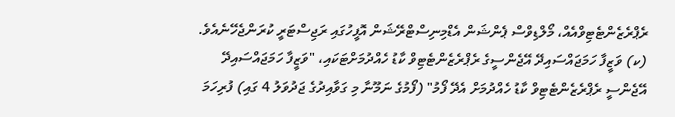ރެޕްރެޒެންޓެޓިވްއެއް، މޯލްޑިވްސް ޕެންޝަން އެޑްމިނިސްޓްރޭޝަން އޮފީހުގައި ރަޖިސްޓަރީ ކުރަންޖެހޭނެއެވެ.
(ކ) ވަޒީފާ ހަމަޖައްސައިދޭ އޭޖެންސީގެ ރެޕްރެޒެންޓެޓިވް ކާޑު ހެއްދުމަށްޓަކައި، "ވަޒީފާ ހަމަޖައްސައިދޭ އޭޖެންސީ ރެޕްރެޒެންޓެޓިވް ކާޑު ހެއްދުމަށް އެދޭ ފޯމު" (ފޯމުގެ ނަމޫނާ މި ގަވާއިދުގެ ޖަދުވަލު 4 ގައި) ފުރިހަމަ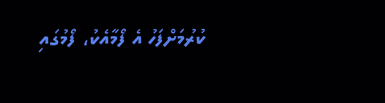ކުރުމަށްފަހު އެ ފޯމާއެކު، ފޯމުގައި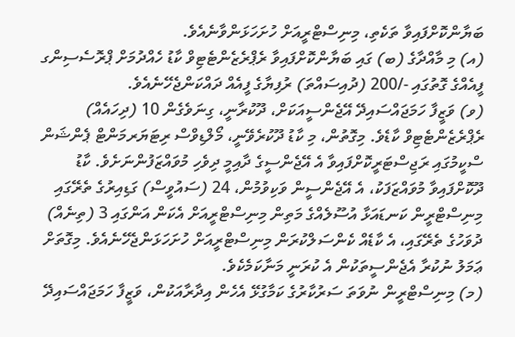ބަޔާންކޮށްފައިވާ ތަކެތި، މިނިސްޓްރީއަށް ހުށަހަޅަންވާނެއެވެ.
(އ) މި މާއްދާގެ (ބ) ގައި ބަޔާންކޮށްފައިވާ ރެޕްރެޒެންޓެޓިވް ކާޑު ހެއްދުމަށް ޕްރޮސެސިންގ ފީއެއްގެ ގޮތުގައި -/200 (ދުއިސައްތަ) ރުފިޔާގެ ފީއެއް ދައްކަންޖެހޭނެއެވެ.
(ވ) ވަޒީފާ ހަމަޖައްސައިދޭ އޭޖެންސީއަކަށް، ދޫކުރާނީ، ގިނަވެގެން 10 (ދިހައެއް) ރެޕްރެޒެންޓެޓިވް ކާޑެވެ. މިގޮތުން، މި ކާޑު ދޫކުރެވޭނީ، މޯލްޑިވްސް ރިޓަޔަރމަންޓް ޕެންޝަން ސްކީމުގައި ރަޖިސްޓަރީކޮށްފައިވާ އެ އޭޖެންސީގެ ދާއިމީ ދިވެހި މުވައްޒަފުންނަށެވެ. ކާޑު ދޫކޮށްފައިވާ މުވައްޒަފަކު، އެ އޭޖެންސީން ވަކިވުމުން، 24 (ސައުވީސް) ގަޑިއިރުގެ ތެރޭގައި މިނިސްޓްރީން ކަނޑައަޅާ އުސޫލެއްގެ މަތިން މިނިސްޓްރީއަށް އެކަން އަންގައި 3 (ތިނެއް) ދުވަހުގެ ތެރޭގައި، އެ ކާޑެއް ކެންސަލްކުރަން މިނިސްޓްރީއަށް ހުށަހަޅަންޖެހޭނެއެވެ. މިގޮތަށް ޢަމަލު ނުކުރާ އެޖެންސީތަކުން އެ ކުރަނީ މަނާކަމެކެވެ.
(މ) މިނިސްޓްރީން ނުވަތަ ސަރުކާރުގެ ކަމާގުޅޭ އެހެން އިދާރާއަކުން، ވަޒީފާ ހަމަޖައްސައިދޭ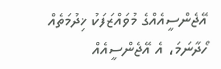އޭޖެންސީއެއްގެ މުވައްޒަފަކު ޚިދުމަތެއް ހޯދާނަމަ، އެ އޭޖެންސީއެއް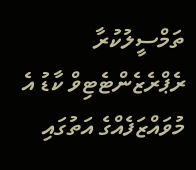ތަމްސީލުކުރާ ރެޕްރެޒެންޓެޓިވް ކާޑު އެ މުވައްޒަފެއްގެ އަތުގައި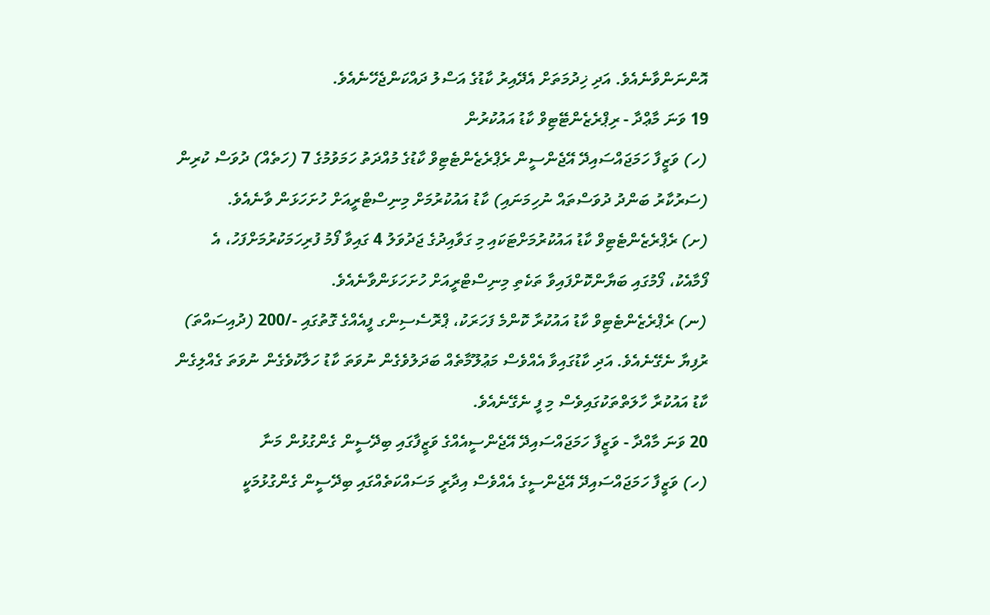އޮންނަންވާނެއެވެ. އަދި ޚިދުމަތަށް އެދޭއިރު ކާޑުގެ އަސްލު ދައްކަންޖެހޭނެއެވެ.
19 ވަނަ މާޢްދާ - ރިޕްރެޒެންޓޭޓިވް ކާޑު އައުކުރުން
(ހ) ވަޒީފާ ހަމަޖައްސައިދޭ އޭޖެންސީން ރެޕްރެޒެންޓެޓިވް ކާޑުގެ މުއްދަތު ހަމަވުމުގެ 7 (ހަތެއް) ދުވަސް ކުރިން (ސަރުކާރު ބަންދު ދުވަސްތައް ނުހިމަނައި) ކާޑު އައުކުރުމަށް މިނިސްޓްރީއަށް ހުށަހަޅަން ވާނެއެވެ.
(ށ) ރެޕްރެޒެންޓެޓިވް ކާޑު އައުކުރުމަށްޓަކައި މި ގަވާއިދުގެ ޖަދުވަލު 4 ގައިވާ ފޯމު ފުރިހަމަކުރުމަށްފަހު، އެ ފޯމާއެކު، ފޯމުގައި ބަޔާންކޮށްފައިވާ ތަކެތި މިނިސްޓްރީއަށް ހުށަހަޅަންވާނެއެވެ.
(ނ) ރެޕްރެޒެންޓެޓިވް ކާޑު އައުކުރާ ކޮންމެ ފަހަރަކު، ޕްރޮސެސިންގ ފީއެއްގެ ގޮތުގައި -/200 (ދުއިސައްތަ) ރުފިޔާ ނެގޭނެއެވެ. އަދި ކާޑުގައިވާ އެއްވެސް މަޢުލޫމާތެއް ބަދަލުވެގެން ނުވަތަ ކާޑު ހަލާކުވެގެން ނުވަތަ ގެއްލިގެން ކާޑު އައުކުރާ ހާލަތްތަކުގައިވެސް މި ފީ ނެގޭނެއެވެ.
20 ވަނަ މާއްދާ - ވަޒީފާ ހަމަޖައްސައިދޭ އޭޖެންސީއެއްގެ ވަޒީފާގައި ބިދޭސީން ގެންގުޅުން މަނާ
(ހ) ވަޒީފާ ހަމަޖައްސައިދޭ އޭޖެންސީގެ އެއްވެސް އިދާރީ މަސައްކަތެއްގައި ބިދޭސީން ގެންގުޅުމަކީ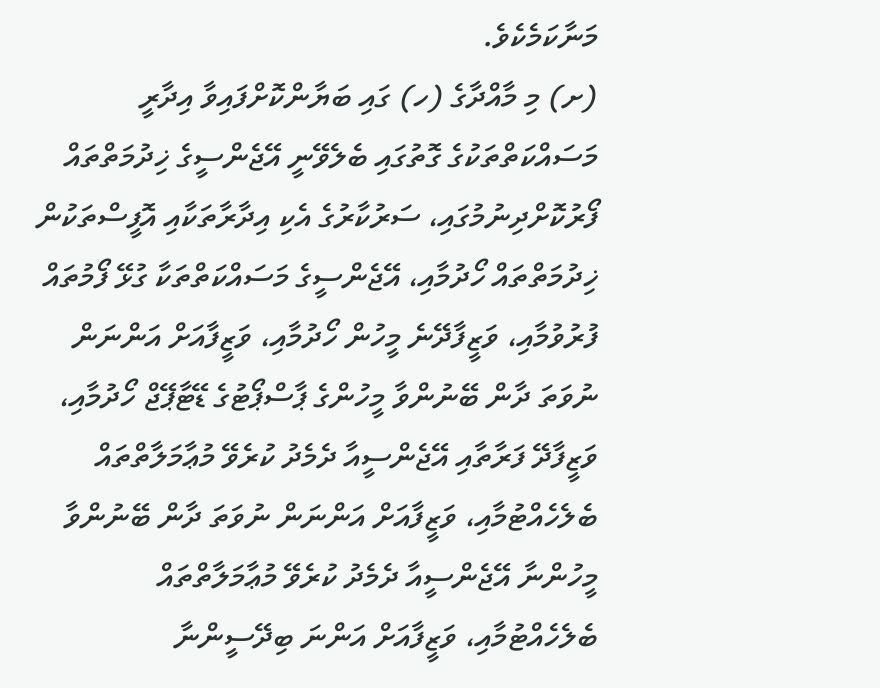މަނާކަމެކެވެ.
(ށ) މި މާއްދާގެ (ހ) ގައި ބަޔާންކޮށްފައިވާ އިދާރީ މަސައްކަތްތަކުގެ ގޮތުގައި ބެލެވޭނީ އޭޖެންސީގެ ޚިދުމަތްތައް ފޯރުކޮށްދިނުމުގައި، ސަރުކާރުގެ އެކި އިދާރާތަކާއި އޮފީސްތަކުން ޚިދުމަތްތައް ހޯދުމާއި، އޭޖެންސީގެ މަސައްކަތްތަކާ ގުޅޭ ފޯމުތައް ފުރުވުމާއި، ވަޒީފާދޭނެ މީހުން ހޯދުމާއި، ވަޒީފާއަށް އަންނަން ނުވަތަ ދާން ބޭނުންވާ މީހުންގެ ޕާސްޕޯޓުގެ ޑޭޓާޕޭޖް ހޯދުމާއި، ވަޒީފާދޭ ފަރާތާއި އޭޖެންސީއާ ދެމެދު ކުރެވޭ މުޢާމަލާތްތައް ބެލެހެއްޓުމާއި، ވަޒީފާއަށް އަންނަން ނުވަތަ ދާން ބޭނުންވާ މީހުންނާ އޭޖެންސީއާ ދެމެދު ކުރެވޭ މުޢާމަލާތްތައް ބެލެހެއްޓުމާއި، ވަޒީފާއަށް އަންނަ ބިދޭސީންނާ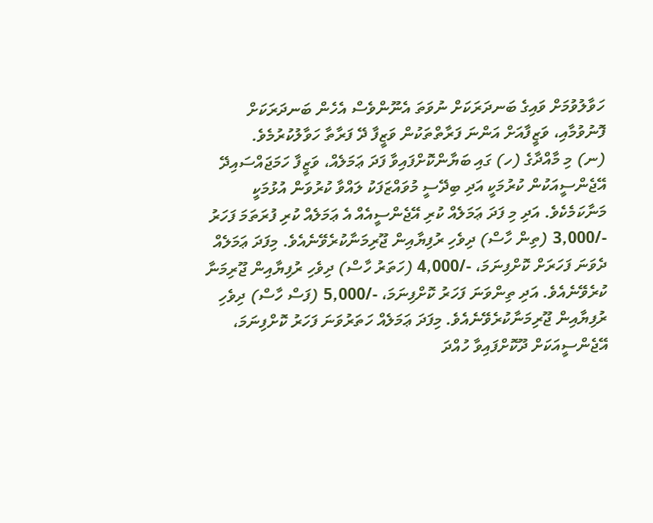ހަވާލުވުމަށް ވައިގެ ބަނދަރަކަށް ނުވަތަ އެނޫންވެސް އެހެން ބަނދަރަކަށް ފޮނުވުމާއި، ވަޒީފާއަށް އަންނަ ފަރާތްތަކުން ވަޒީފާ ދޭ ފަރާތާ ހަވާލުކުރުމެވެ.
(ނ) މި މާއްދާގެ (ހ) ގައި ބަޔާންކޮށްފައިވާ ފަދަ ޢަމަލެއް، ވަޒީފާ ހަމަޖައްސައިދޭ އޭޖެންސީއަކުން ކުރުމަކީ އަދި ބިދޭސީ މުވައްޒަފަކު ލައްވާ ކުރުވަން އުޅުމަކީ މަނާކަމެކެވެ. އަދި މި ފަދަ ޢަމަލެއް ކުރި އޭޖެންސީއެއް އެ ޢަމަލެއް ކުރި ފުރަތަމަ ފަހަރު -/3,000 (ތިން ހާސް) ދިވެހި ރުފިޔާއިން ޖޫރިމަނާކުރެވޭނެއެވެ. މިފަދަ ޢަމަލެއް ދެވަނަ ފަހަރަށް ކޮށްފިނަމަ، -/4,000 (ހަތަރު ހާސް) ދިވެހި ރުފިޔާއިން ޖޫރިމަނާ ކުރެވޭނެއެވެ. އަދި ތިންވަނަ ފަހަރު ކޮށްފިނަމަ، -/5,000 (ފަސް ހާސް) ދިވެހި ރުފިޔާއިން ޖޫރިމަނާކުރެވޭނެއެވެ. މިފަދަ ޢަމަލެއް ހަތަރުވަނަ ފަހަރު ކޮށްފިނަމަ، އޭޖެންސީއަކަށް ދޫކޮށްފައިވާ ހުއްދަ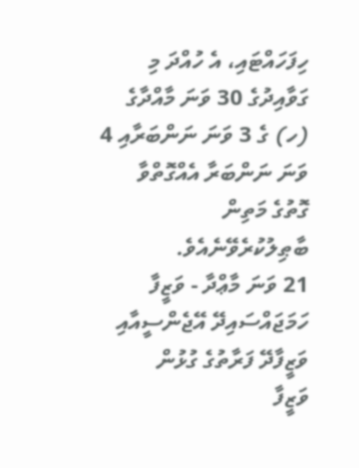ހިފަހައްޓައި، އެ ހުއްދަ މި ގަވާއިދުގެ 30 ވަނަ މާއްދާގެ (ހ) ގެ 3 ވަނަ ނަންބަރާއި 4 ވަނަ ނަންބަރާ އެއްގޮތްވާ ގޮތުގެ މަތިން ބާޠިލުކުރެވޭނެއެވެ.
21 ވަނަ މާޢްދާ - ވަޒީފާ ހަމަޖައްސައިދޭ އޭޖެންސީއާއި ވަޒީފާދޭ ފަރާތުގެ ގުޅުން
ވަޒީފާ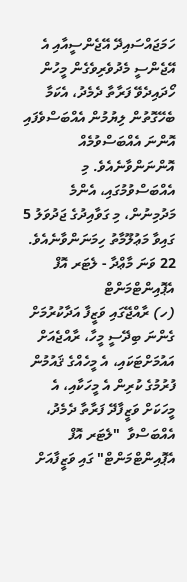ހަމަޖައްސައިދޭ އޭޖެންސީއާއި އެ އޭޖެންސީ މެދުވެރިވެގެން މީހުން ހޯދައިދެވޭ ފަރާތާ ދެމެދު، އެކަމާ ބެހޭގޮތުން ލިޔުމުން އެއްބަސްވެފައި އޮންނަ އެއްބަސްވުމެއް އޮންނަންވާނެއެވެ. މި އެއްބަސްވުމުގައި، އެންމެ މަދުމިނުން، މި ގަވާއިދުގެ ޖަދުވަލު 5 ގައިވާ މަޢުލޫމާތު ހިމަނަންވާނެއެވެ.
22 ވަނަ މާޢްދާ - ލެޓަރ އޮފް އެޕޮއިންޓްމަންޓް
(ހ) ރާއްޖޭގައި ވަޒީފާ އަދާކުރުމަށް ގެންނަ ބިދޭސީ މީހާ، ރާއްޖެއަށް އައުމަށްޓަކައި، އެ މީހެއްގެ ޤައުމުން ފުރުމުގެ ކުރިން އެ މީހަކާއި، އެ މީހަކަށް ވަޒީފާދޭ ފަރާތާ ދެމެދު، އެއްބަސްވާ  "ލެޓަރ އޮފް އެޕޮއިންޓްމަންޓް" ގައި ވަޒީފާއަށް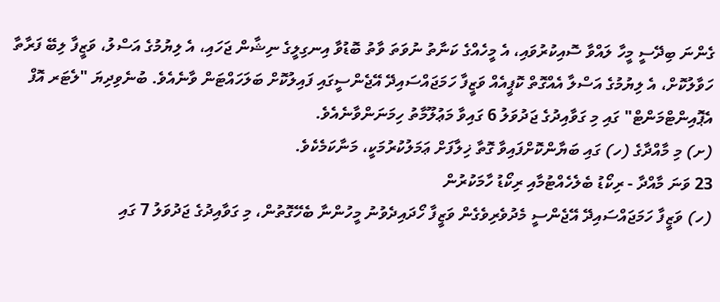ގެންނަ ބިދޭސީ މީހާ ލައްވާ ސޮއިކުރުވައި، އެ މީހެއްގެ ކަނާތު ނުވަތަ ވާތު ބޮޑުވާ އިނގިލީގެ ނިޝާން ޖަހައި، އެ ލިޔުމުގެ އަސްލު، ވަޒީފާ ލިބޭ ފަރާތާ ހަވާލުކޮށް، އެ ލިޔުމުގެ އަސްލާ އެއްގޮތް ކޮޕީއެއް ވަޒީފާ ހަމަޖައްސައިދޭ އޭޖެންސީގައި ފައިލުކޮށް ބަލަހައްޓަން ވާނެއެވެ. ބުނެވިދިޔަ "ލެޓަރ އޮފް އެޕޮއިންޓްމަންޓް" ގައި މި ގަވާއިދުގެ ޖަދުވަލު 6 ގައިވާ މަޢުލޫމާތު ހިމަނަންވާނެއެވެ.
(ށ) މި މާއްދާގެ (ހ) ގައި ބަޔާންކޮށްފައިވާ ގޮތާ ޚިލާފަށް ޢަމަލުކުރުމަކީ، މަނާކަމެކެވެ.
23 ވަނަ މާއްދާ - ރިކޯޑު ބެލެހެއްޓުމާއި ރިކޯޑު ހާމަކުރުން
(ހ) ވަޒީފާ ހަމަޖައްސައިދޭ އޭޖެންސީ މެދުވެރިވެގެން ވަޒީފާ ހޯދައިދެވުނު މީހުންނާ ބެހޭގޮތުން، މި ގަވާއިދުގެ ޖަދުވަލު 7 ގައި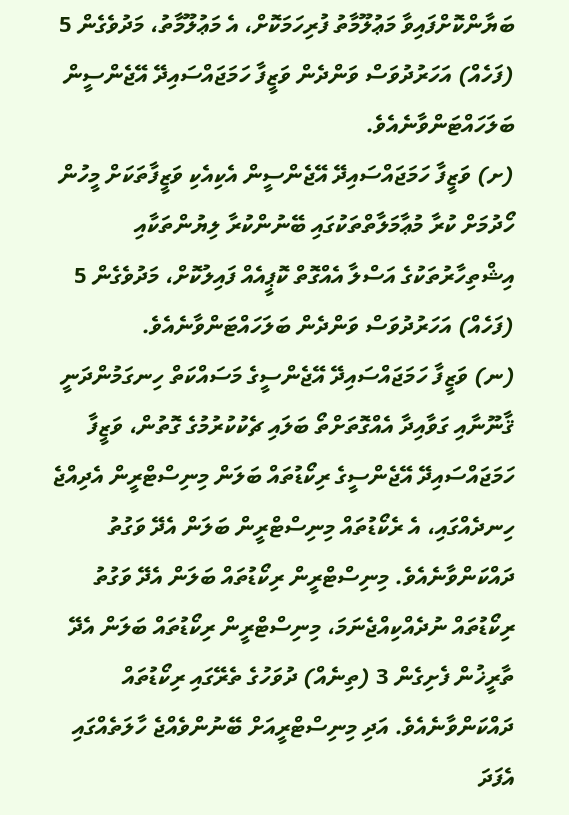ބަޔާންކޮށްފައިވާ މަޢުލޫމާތު ފުރިހަމަކޮށް، އެ މަޢުލޫމާތު، މަދުވެގެން 5 (ފަހެއް) އަހަރުދުވަސް ވަންދެން ވަޒީފާ ހަމަޖައްސައިދޭ އޭޖެންސީން ބަލަހައްޓަންވާނެއެވެ.
(ށ) ވަޒީފާ ހަމަޖައްސައިދޭ އޭޖެންސީން އެކިއެކި ވަޒީފާތަކަށް މީހުން ހޯދުމަށް ކުރާ މުޢާމަލާތްތަކުގައި ބޭނުންކުރާ ލިޔުންތަކާއި އިޝްތިހާރުތަކުގެ އަސްލާ އެއްގޮތް ކޮޕީއެއް ފައިލުކޮށް، މަދުވެގެން 5 (ފަހެއް) އަހަރުދުވަސް ވަންދެން ބަލަހައްޓަންވާނެއެވެ.
(ނ) ވަޒީފާ ހަމަޖައްސައިދޭ އޭޖެންސީގެ މަސައްކަތް ހިނގަމުންދަނީ ޤާނޫނާއި ގަވާއިދާ އެއްގޮތަށްތޯ ބަލައި ޗެކުކުރުމުގެ ގޮތުން، ވަޒީފާ ހަމަޖައްސައިދޭ އޭޖެންސީގެ ރިކޯޑުތައް ބަލަން މިނިސްޓްރީން އެދިއްޖެ ހިނދެއްގައި، އެ ރެކޯޑުތައް މިނިސްޓްރީން ބަލަން އެދޭ ވަގުތު ދައްކަންވާނެއެވެ. މިނިސްޓްރީން ރިކޯޑުތައް ބަލަން އެދޭ ވަގުތު ރިކޯޑުތައް ނުދެއްކިއްޖެނަމަ، މިނިސްޓްރީން ރިކޯޑުތައް ބަލަން އެދޭ ތާރީޚުން ފެށިގެން 3 (ތިނެއް) ދުވަހުގެ ތެރޭގައި ރިކޯޑުތައް ދައްކަންވާނެއެވެ. އަދި މިނިސްޓްރީއަށް ބޭނުންވެއްޖެ ހާލަތެއްގައި އެފަދަ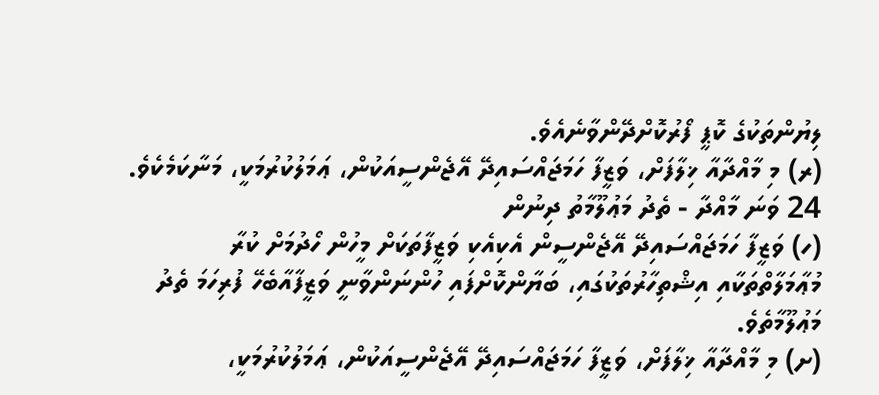ލިޔުންތަކުގެ ކޮޕީ ފޯރުކޮށްދޭންވާނެއެވެ.
(ރ) މި މާއްދާއާ ޚިލާފަށް، ވަޒީފާ ހަމަޖައްސައިދޭ އޭޖެންސީއަކުން، ޢަމަލުކުރުމަކީ، މަނާކަމެކެވެ.
24 ވަނަ މާއްދާ - ތެދު މަޢުލޫމާތު ދިނުން
(ހ) ވަޒީފާ ހަމަޖައްސައިދޭ އޭޖެންސީން އެކިއެކި ވަޒީފާތަކަށް މީހުން ހޯދުމަށް ކުރާ މުޢާމަލާތްތަކާއި އިޝްތިހާރުތަކުގައި، ބަޔާންކޮށްފައި ހުންނަންވާނީ ވަޒީފާއާބެހޭ ފުރިހަމަ ތެދު މަޢުލޫމާތެވެ.
(ށ) މި މާއްދާއާ ޚިލާފަށް، ވަޒީފާ ހަމަޖައްސައިދޭ އޭޖެންސީއަކުން، ޢަމަލުކުރުމަކީ،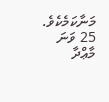މަނާކަމެކެވެ.
25 ވަނަ މާޢްދާ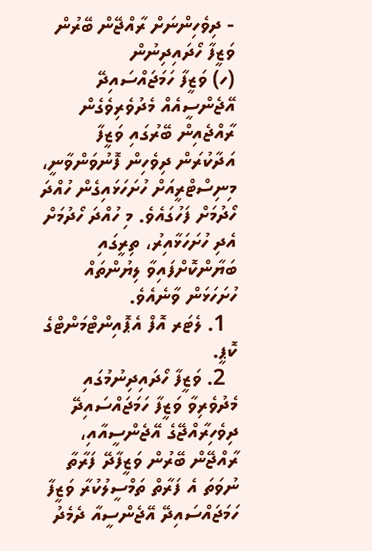- ދިވެހިންނަށް ރާއްޖޭން ބޭރުން ވަޒީފާ ހޯދައިދިނުން
(ހ) ވަޒީފާ ހަމަޖައްސައިދޭ އޭޖެންސީއެއް މެދުވެރިވެގެން ރާއްޖެއިން ބޭރުގައި ވަޒީފާ އަދާކުރަން ދިވެހިން ފޮނުވަންވާނީ، މިނިސްޓްރީއަށް ހުށަހަޅައިގެން ހުއްދަ ހޯދުމަށް ފަހުގައެވެ. މި ހުއްދަ ހޯދުމަށް އެދި ހުށަހަޅާއިރު، ތިރީގައި ބަޔާންކޮށްފައިވާ ލިޔުންތައް ހުށަހަޅަން ވާނެއެވެ.
  1. ލެޓަރ އޮފް އެޕޮއިންޓްމަންޓްގެ ކޮޕީ.
  2. ވަޒީފާ ހޯދައިދިނުމުގައި މެދުވެރިވާ ވަޒީފާ ހަމަޖައްސައިދޭ ދިވެހިރާއްޖޭގެ އޭޖެންސީއާއި، ރާއްޖޭން ބޭރުން ވަޒީފާދޭ ފަރާތާ ނުވަތަ އެ ފަރާތް ތަމްސީލުކުރާ ވަޒީފާ ހަމަޖައްސައިދޭ އޭޖެންސީއާ ދެމެދު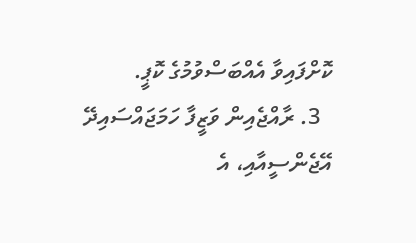ކޮށްފައިވާ އެއްބަސްވުމުގެ ކޮޕީ.
  3. ރާއްޖެއިން ވަޒީފާ ހަމަޖައްސައިދޭ އޭޖެންސީއާއި، އެ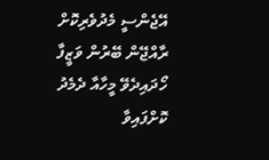އޭޖެންސީ މެދުވެރިކޮށް ރާއްޖޭން ބޭރުން ވަޒީފާ ހޯދައިދެވޭ މީހާއާ ދެމެދު ކޮށްފައިވާ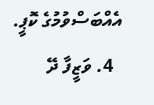އެއްބަސްވުމުގެ ކޮޕީ.
  4. ވަޒީފާ ދޭ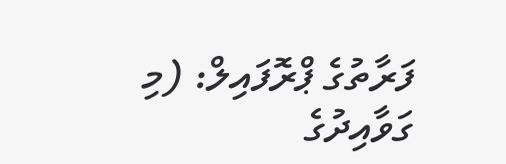ފަރާތުގެ ޕްރޮފައިލް: (މި ގަވާއިދުގެ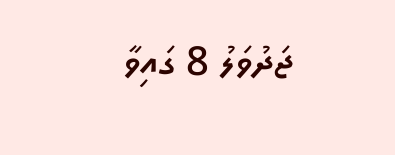ޖަދުވަލު 8 ގައިވާ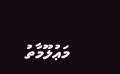މަޢުލޫމާތު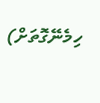ހިމެނޭގޮތަށް)